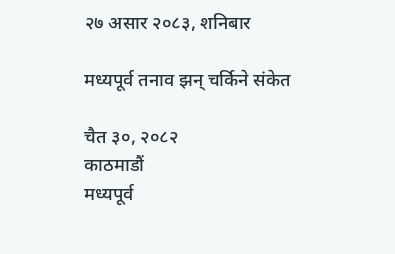२७ असार २०८३, शनिबार

मध्यपूर्व तनाव झन् चर्किने संकेत

चैत ३०, २०८२
काठमाडौं
मध्यपूर्व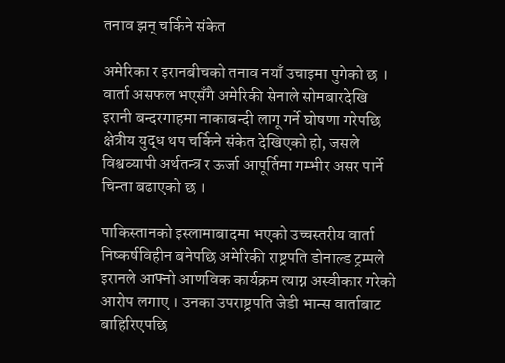तनाव झन् चर्किने संकेत

अमेरिका र इरानबीचको तनाव नयाँ उचाइमा पुगेको छ । वार्ता असफल भएसँगै अमेरिकी सेनाले सोमबारदेखि इरानी बन्दरगाहमा नाकाबन्दी लागू गर्ने घोषणा गरेपछि क्षेत्रीय युद्ध थप चर्किने संकेत देखिएको हो, जसले विश्वव्यापी अर्थतन्त्र र ऊर्जा आपूर्तिमा गम्भीर असर पार्ने चिन्ता बढाएको छ ।

पाकिस्तानको इस्लामाबादमा भएको उच्चस्तरीय वार्ता निष्कर्षविहीन बनेपछि अमेरिकी राष्ट्रपति डोनाल्ड ट्रम्पले इरानले आफ्नो आणविक कार्यक्रम त्याग्न अस्वीकार गरेको आरोप लगाए । उनका उपराष्ट्रपति जेडी भान्स वार्ताबाट बाहिरिएपछि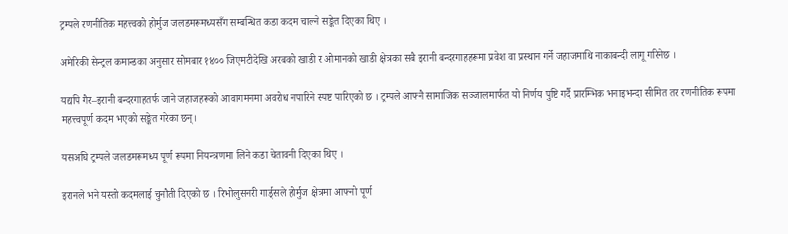ट्रम्पले रणनीतिक महत्त्वको होर्मुज जलडमरूमध्यसँग सम्बन्धित कडा कदम चाल्ने सङ्केत दिएका थिए ।

अमेरिकी सेन्ट्रल कमान्डका अनुसार सोमबार १४०० जिएमटीदेखि अरबको खाडी र ओमानको खाडी क्षेत्रका सबै इरानी बन्दरगाहहरूमा प्रवेश वा प्रस्थान गर्ने जहाजमाथि नाकाबन्दी लागू गरिनेछ ।

यद्यपि गैर–इरानी बन्दरगाहतर्फ जाने जहाजहरूको आवागमनमा अवरोध नपारिने स्पष्ट पारिएको छ । ट्रम्पले आफ्नै सामाजिक सञ्जालमार्फत यो निर्णय पुष्टि गर्दै प्रारम्भिक भनाइभन्दा सीमित तर रणनीतिक रूपमा महत्त्वपूर्ण कदम भएको सङ्केत गरेका छन्।

यसअघि ट्रम्पले जलडमरूमध्य पूर्ण रूपमा नियन्त्रणमा लिने कडा चेतावनी दिएका थिए ।

इरानले भने यस्तो कदमलाई चुनौती दिएको छ । रिभोलुसनरी गार्ड्सले होर्मुज क्षेत्रमा आफ्नो पूर्ण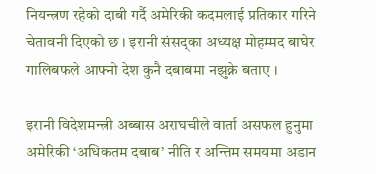नियन्त्रण रहेको दाबी गर्दै अमेरिकी कदमलाई प्रतिकार गरिने चेतावनी दिएको छ । इरानी संसद्का अध्यक्ष मोहम्मद बाघेर गालिबफले आफ्नो देश कुनै दबाबमा नझुक्ने बताए ।

इरानी विदेशमन्त्री अब्बास अराघचीले वार्ता असफल हुनुमा अमेरिकी ‘अधिकतम दबाब’ नीति र अन्तिम समयमा अडान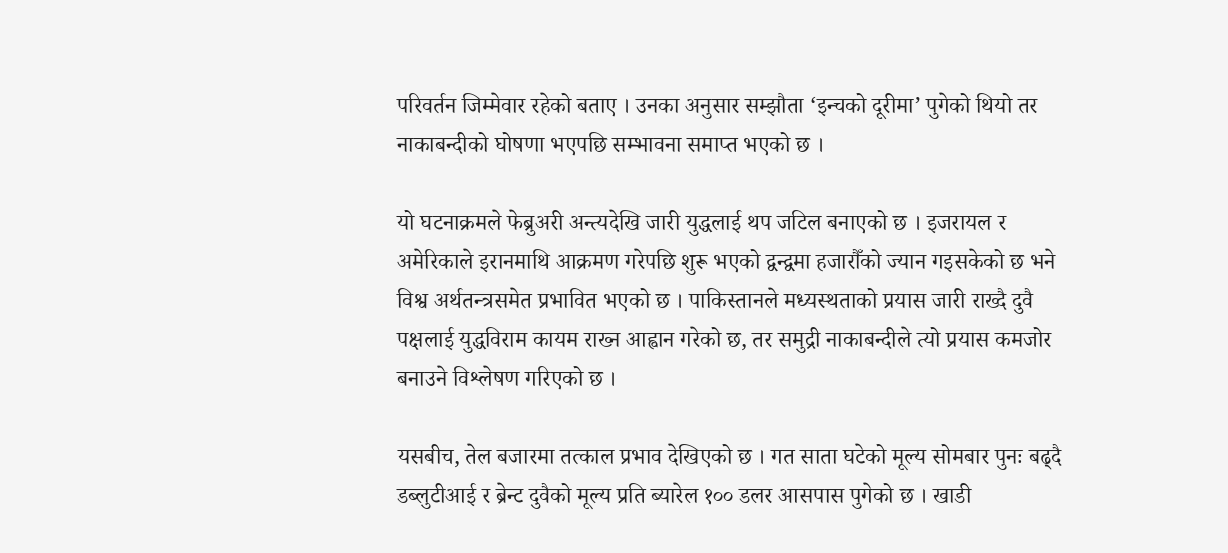परिवर्तन जिम्मेवार रहेको बताए । उनका अनुसार सम्झौता ‘इन्चको दूरीमा’ पुगेको थियो तर नाकाबन्दीको घोषणा भएपछि सम्भावना समाप्त भएको छ ।

यो घटनाक्रमले फेब्रुअरी अन्त्यदेखि जारी युद्धलाई थप जटिल बनाएको छ । इजरायल र अमेरिकाले इरानमाथि आक्रमण गरेपछि शुरू भएको द्वन्द्वमा हजारौँको ज्यान गइसकेको छ भने विश्व अर्थतन्त्रसमेत प्रभावित भएको छ । पाकिस्तानले मध्यस्थताको प्रयास जारी राख्दै दुवै पक्षलाई युद्धविराम कायम राख्न आह्वान गरेको छ, तर समुद्री नाकाबन्दीले त्यो प्रयास कमजोर बनाउने विश्लेषण गरिएको छ ।

यसबीच, तेल बजारमा तत्काल प्रभाव देखिएको छ । गत साता घटेको मूल्य सोमबार पुनः बढ्दै डब्लुटीआई र ब्रेन्ट दुवैको मूल्य प्रति ब्यारेल १०० डलर आसपास पुगेको छ । खाडी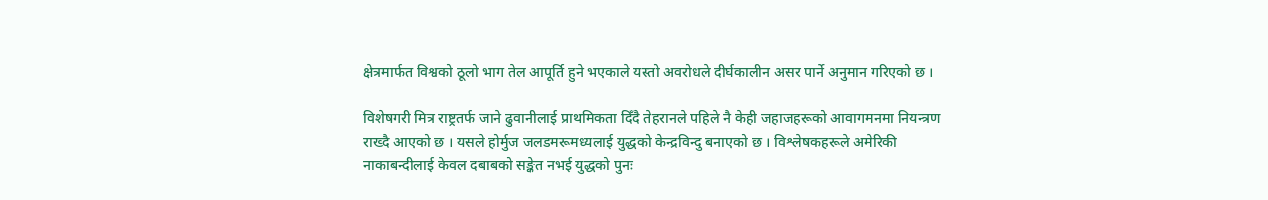क्षेत्रमार्फत विश्वको ठूलो भाग तेल आपूर्ति हुने भएकाले यस्तो अवरोधले दीर्घकालीन असर पार्ने अनुमान गरिएको छ ।

विशेषगरी मित्र राष्ट्रतर्फ जाने ढुवानीलाई प्राथमिकता दिँदै तेहरानले पहिले नै केही जहाजहरूको आवागमनमा नियन्त्रण राख्दै आएको छ । यसले होर्मुज जलडमरूमध्यलाई युद्धको केन्द्रविन्दु बनाएको छ । विश्लेषकहरूले अमेरिकी नाकाबन्दीलाई केवल दबाबको सङ्केत नभई युद्धको पुनः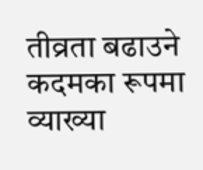तीव्रता बढाउने कदमका रूपमा व्याख्या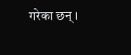गरेका छन् ।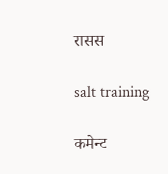रासस

salt training

कमेन्ट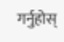गर्नुहोस्